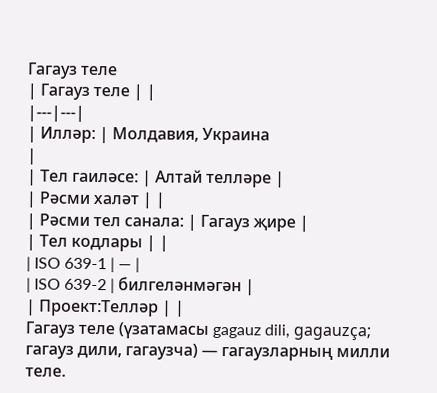Гагауз теле
| Гагауз теле | |
|---|---|
| Илләр: | Молдавия, Украина
|
| Тел гаиләсе: | Алтай телләре |
| Рәсми халәт | |
| Рәсми тел санала: | Гагауз җире |
| Тел кодлары | |
| ISO 639-1 | — |
| ISO 639-2 | билгеләнмәгән |
| Проект:Телләр | |
Гагауз теле (үзатамасы gagauz dili, gagauzça; гагауз дили, гагаузча) — гагаузларның милли теле.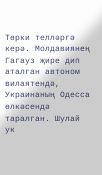Төрки телләргә керә. Молдавиянең Гагауз җире дип аталган автоном вилаятендә, Украинаның Одесса өлкәсендә таралган. Шулай ук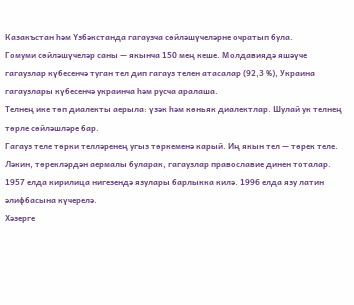Казакъстан һәм Үзбәкстанда гагаузча сөйләшүчеләрне очратып була.
Гомуми сөйләшүчеләр саны — якынча 150 мең кеше. Молдавиядә яшәүче гагаузлар күбесенчә туган тел дип гагауз телен атасалар (92,3 %), Украина гагаузлары күбесенчә украинча һәм русча аралаша.
Телнең ике төп диалекты аерыла: үзәк һәм көньяк диалектлар. Шулай ук телнең төрле сөйләшләре бар.
Гагауз теле төрки телләренең угыз төркеменә карый. Иң якын тел — төрек теле. Ләкин, төрекләрдән аермалы буларак, гагаузлар православие динен тоталар.
1957 елда кирилица нигезендә язулары барлыкка килә. 1996 елда язу латин әлифбасына күчерелә.
Хәзерге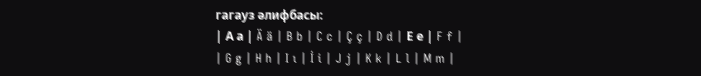гагауз әлифбасы:
| А а | Ä ä | B b | C c | Ç ç | D d | Е е | F f |
| G g | H h | I ı | İ i | J j | K k | L l | M m |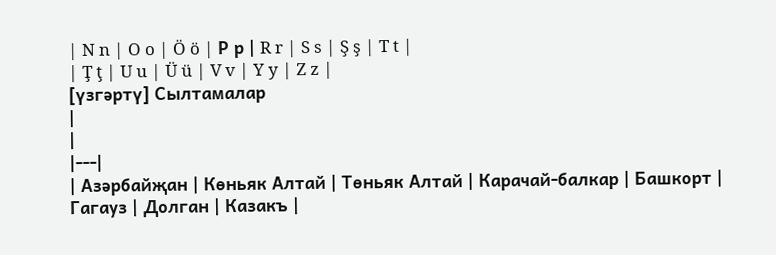| N n | O o | Ö ö | Р р | R r | S s | Ş ş | T t |
| Ţ ţ | U u | Ü ü | V v | Y y | Z z |
[үзгәртү] Сылтамалар
|
|
|---|
| Азәрбайҗан | Көньяк Алтай | Төньяк Алтай | Карачай-балкар | Башкорт | Гагауз | Долган | Казакъ |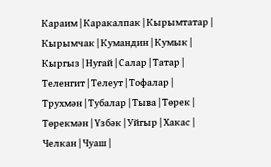Караим | Каракалпак | Кырымтатар | Кырымчак | Кумандин | Кумык | Кыргыз | Нугай | Салар | Татар | Теленгит | Телеут | Тофалар | Трухмән | Тубалар | Тыва | Төрек | Төрекмән | Үзбәк | Уйгыр | Хакас | Челкан | Чуаш |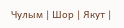Чулым | Шор | Якут |